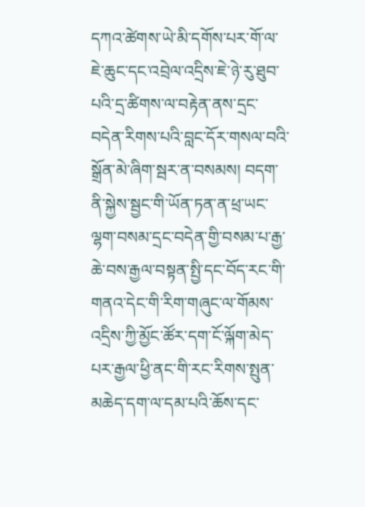དཀའ་ཚེགས་ཡེ་མི་དགོས་པར་གོ་ལ་ཇེ་ཆུང་དང་འབྲེལ་འདྲིས་ཇེ་ཉེ་རུ་ཐུབ་པའི་དྲ་ཚིགས་ལ་བརྟེན་ནས་དྲང་བདེན་རིགས་པའི་བླང་དོར་གསལ་བའི་སྒྲོན་མེ་ཞིག་སྦར་ན་བསམས། བདག་ནི་སྐྱེས་སྦྱང་གི་ཡོན་ཏན་ན་ཕྲ་ཡང་ལྷག་བསམ་དྲང་བདེན་གྱི་བསམ་པ་རྒྱ་ཆེ་བས་རྒྱལ་བསྟན་སྤྱི་དང་བོད་རང་གི་གནའ་དེང་གི་རིག་གཞུང་ལ་གོམས་འདྲིས་ཀྱི་མྱོང་ཚོར་དག་ངོ་ལྐོག་མེད་པར་རྒྱལ་ཕྱི་ནང་གི་རང་རིགས་སྤུན་མཆེད་དག་ལ་དམ་པའི་ཆོས་དང་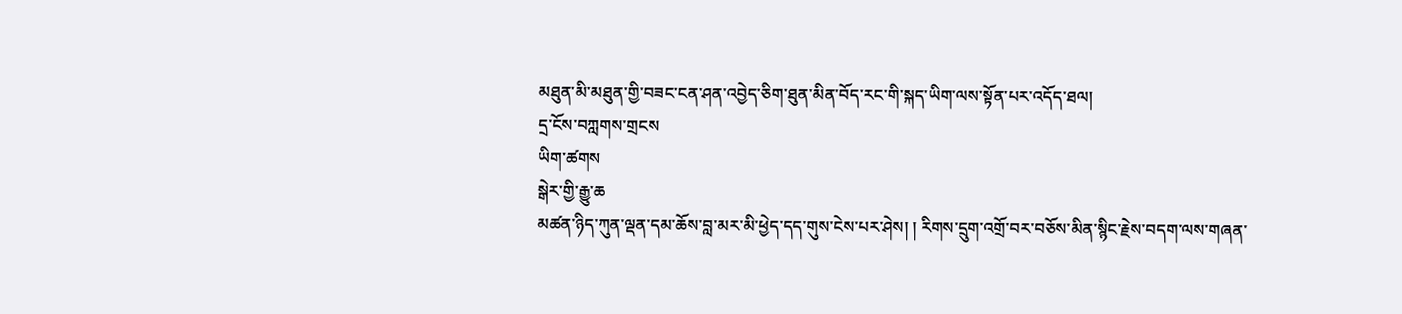མཐུན་མི་མཐུན་གྱི་བཟང་ངན་ཤན་འབྱེད་ཅིག་ཐུན་མིན་བོད་རང་གི་སྐད་ཡིག་ལས་སྟོན་པར་འདོད་ཐལ།
དྲ་ངོས་བཀླགས་གྲངས
ཡིག་ཚགས
སྒེར་གྱི་རྒྱུ་ཆ
མཚན་ཉིད་ཀུན་ལྡན་དམ་ཆོས་བླ་མར་མི་ཕྱེད་དད་གུས་ངེས་པར་ཤེས། ། རིགས་དྲུག་འགྲོ་བར་བཅོས་མིན་སྙིང་རྗེས་བདག་ལས་གཞན་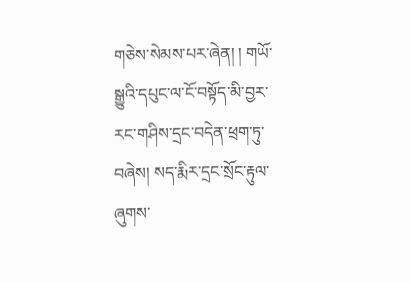གཅེས་སེམས་པར་ཞེན། ། གཡོ་སྒྱུའི་དཔུང་ལ་ངོ་བསྟོད་མི་བྱར་རང་གཤིས་དྲང་བདེན་ཕྲག་ཏུ་བཞེས། སད་རྨིར་དྲང་སྲོང་རྟུལ་ཞུགས་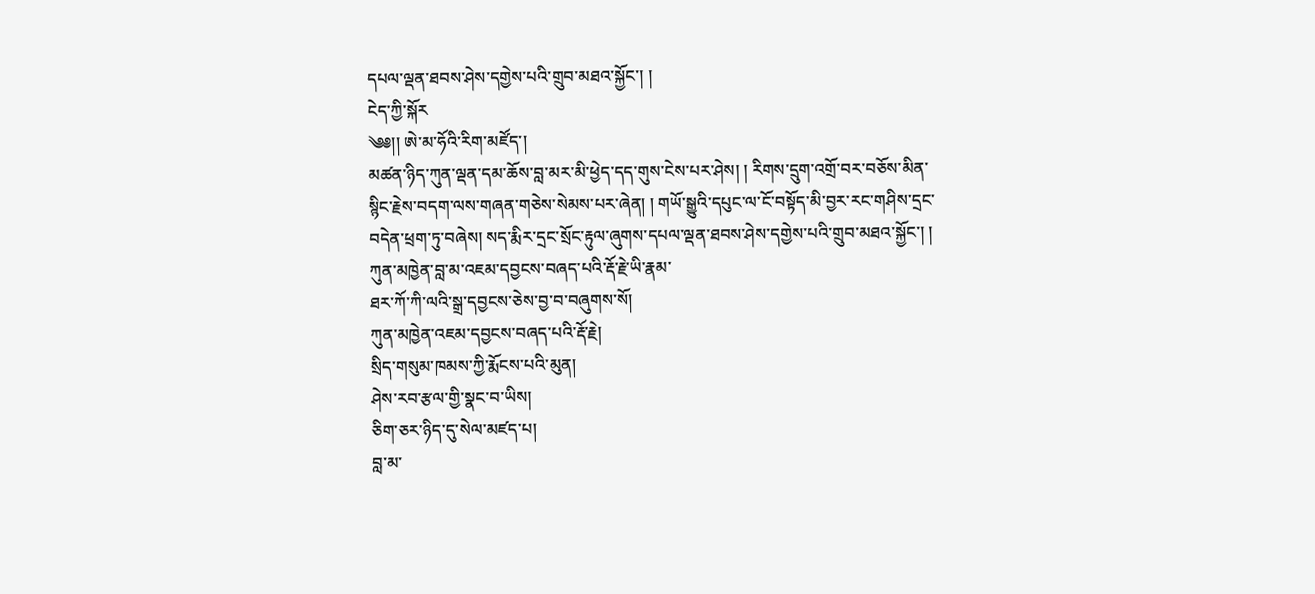དཔལ་ལྡན་ཐབས་ཤེས་དགྱེས་པའི་གྲུབ་མཐའ་སྐྱོང་། །
ངེད་ཀྱི་སྐོར
༄༅།། ཨེ་མ་ཧོའི་རིག་མཛོད་།
མཚན་ཉིད་ཀུན་ལྡན་དམ་ཆོས་བླ་མར་མི་ཕྱེད་དད་གུས་ངེས་པར་ཤེས། ། རིགས་དྲུག་འགྲོ་བར་བཅོས་མིན་སྙིང་རྗེས་བདག་ལས་གཞན་གཅེས་སེམས་པར་ཞེན། ། གཡོ་སྒྱུའི་དཔུང་ལ་ངོ་བསྟོད་མི་བྱར་རང་གཤིས་དྲང་བདེན་ཕྲག་ཏུ་བཞེས། སད་རྨིར་དྲང་སྲོང་རྟུལ་ཞུགས་དཔལ་ལྡན་ཐབས་ཤེས་དགྱེས་པའི་གྲུབ་མཐའ་སྐྱོང་། །
ཀུན་མཁྱེན་བླ་མ་འཇམ་དབྱངས་བཞད་པའི་རྡོ་རྗེ་ཡི་རྣམ་
ཐར་ཀོ་ཀི་ལའི་སྒྲ་དབྱངས་ཅེས་བྱ་བ་བཞུགས་སོ།
ཀུན་མཁྱེན་འཇམ་དབྱངས་བཞད་པའི་རྡོ་རྗེ།
སྲིད་གསུམ་ཁམས་ཀྱི་རྨོངས་པའི་མུན།
ཤེས་རབ་རྩལ་གྱི་སྣང་བ་ཡིས།
ཅིག་ཅར་ཉིད་དུ་སེལ་མཛད་པ།
བླ་མ་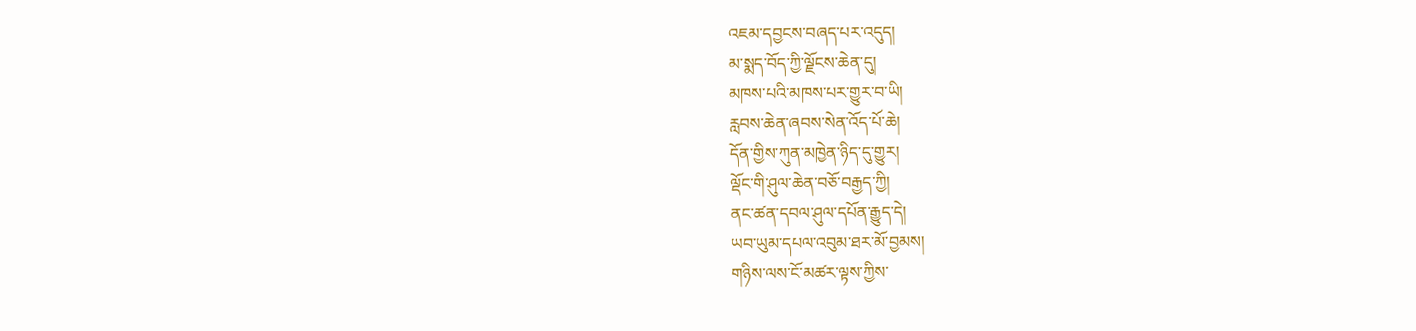འཇམ་དབྱངས་བཞད་པར་འདུད།
མ་སྨད་བོད་ཀྱི་ལྗོངས་ཆེན་དུ།
མཁས་པའི་མཁས་པར་གྱུར་བ་ཡི།
རླབས་ཆེན་ཞབས་སེན་འོད་པོ་ཆེ།
དོན་གྱིས་ཀུན་མཁྱེན་ཉིད་དུ་གྱུར།
ལྡོང་གི་ཤུལ་ཆེན་བཅོ་བརྒྱད་ཀྱི།
ནང་ཚན་དབལ་ཤུལ་དཔོན་རྒྱུད་དེ།
ཡབ་ཡུམ་དཔལ་འབུམ་ཐར་མོ་བྱམས།
གཉིས་ལས་ངོ་མཚར་ལྟས་ཀྱིས་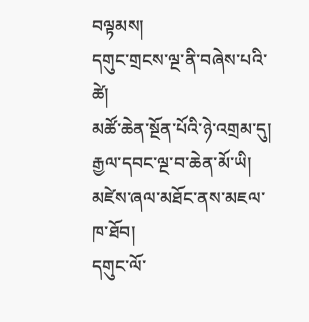བལྟམས།
དགུང་གྲངས་ལྔ་ནི་བཞེས་པའི་ཚེ།
མཚོ་ཆེན་སྔོན་པོའི་ཉེ་འགྲམ་དུ།
རྒྱལ་དབང་ལྔ་བ་ཆེན་མོ་ཡི།
མཛེས་ཞལ་མཐོང་ནས་མཇལ་ཁ་ཐོབ།
དགུང་ལོ་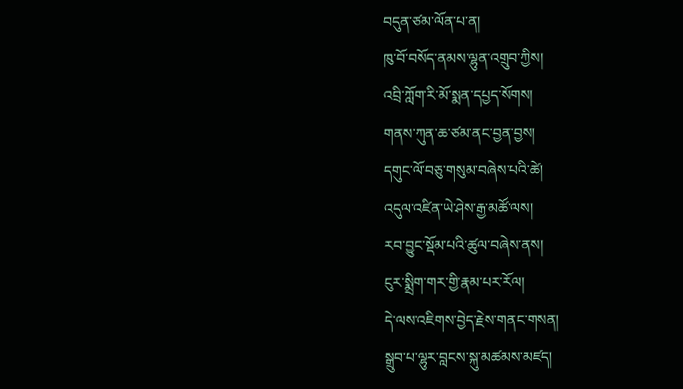བདུན་ཙམ་ལོན་པ་ན།
ཁུ་བོ་བསོད་ནམས་ལྷུན་འགྲུབ་ཀྱིས།
འབྲི་ཀློག་རི་མོ་སྨན་དཔྱད་སོགས།
གནས་ཀུན་ཆ་ཙམ་ནང་བྱན་བྱས།
དགུང་ལོ་བཅུ་གསུམ་བཞེས་པའི་ཚེ།
འདུལ་འཛིན་ཡེ་ཤེས་རྒྱ་མཚོ་ལས།
རབ་བྱུང་སྡོམ་པའི་ཚུལ་བཞེས་ནས།
ངུར་སྨྲིག་གར་གྱི་རྣམ་པར་རོལ།
དེ་ལས་འཇིགས་བྱེད་རྗེས་གནང་གསན།
སྒྲུབ་པ་ལྷུར་བླངས་སྐུ་མཚམས་མཛད།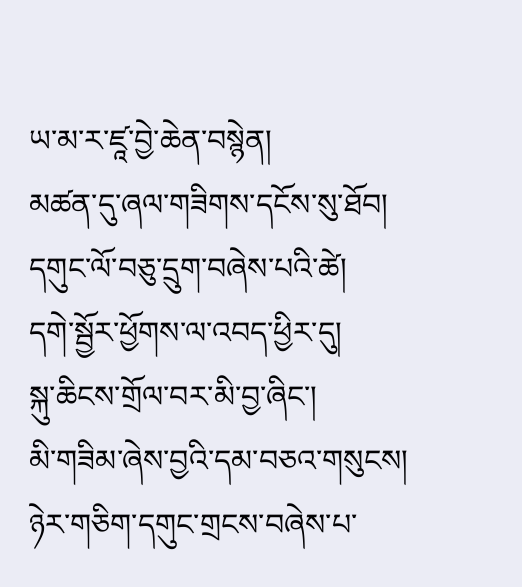ཡ་མ་ར་ཛཱ་བྱེ་ཆེན་བསྙེན།
མཚན་དུ་ཞལ་གཟིགས་དངོས་སུ་ཐོབ།
དགུང་ལོ་བཅུ་དྲུག་བཞེས་པའི་ཚེ།
དགེ་སྦྱོར་ཕྱོགས་ལ་འབད་ཕྱིར་དུ།
སྐུ་ཆིངས་གྲོལ་བར་མི་བྱ་ཞིང་།
མི་གཟིམ་ཞེས་བྱའི་དམ་བཅའ་གསུངས།
ཉེར་གཅིག་དགུང་གྲངས་བཞེས་པ་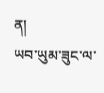ན།
ཡབ་ཡུམ་ཟུང་ལ་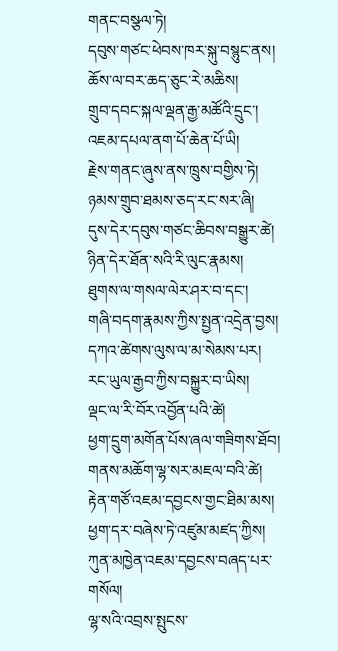གནང་བསྩལ་ཏེ།
དབུས་གཙང་ཕེབས་ཁར་སྐུ་བསྙུང་ནས།
ཆོས་ལ་བར་ཆད་ཅུང་རེ་མཆིས།
གྲུབ་དབང་སྐལ་ལྡན་རྒྱ་མཚོའི་དྲུང་།
འཇམ་དཔལ་ནག་པོ་ཆེན་པོ་ཡི།
རྗེས་གནང་ཞུས་ནས་ཁྲུས་བགྱིས་ཏེ།
ཉམས་གྲུབ་ཐམས་ཅད་རང་སར་ཞི།
དུས་དེར་དབུས་གཙང་ཆིབས་བསྒྱུར་ཚེ།
ཉིན་དེར་ཐོན་སའི་རི་ལུང་རྣམས།
ཐུགས་ལ་གསལ་ལེར་ཤར་བ་དང་།
གཞི་བདག་རྣམས་ཀྱིས་སྤྱན་འདྲེན་བྱས།
དཀའ་ཚེགས་ལུས་ལ་མ་སེམས་པར།
རང་ཡུལ་རྒྱབ་ཀྱིས་བསྐྱུར་བ་ཡིས།
ལྡང་ལ་རི་བོར་འབྱོན་པའི་ཚེ།
ཕྱག་དྲུག་མགོན་པོས་ཞལ་གཟིགས་ཐོབ།
གནས་མཆོག་ལྷ་སར་མཇལ་བའི་ཚེ།
རྟེན་གཙོ་འཇམ་དབྱངས་གྱང་ཐིམ་མས།
ཕྱག་དར་བཞེས་ཏེ་འཛུམ་མཛད་ཀྱིས།
ཀུན་མཁྱེན་འཇམ་དབྱངས་བཞད་པར་གསོལ།
ལྷ་སའི་འབྲས་སྤུངས་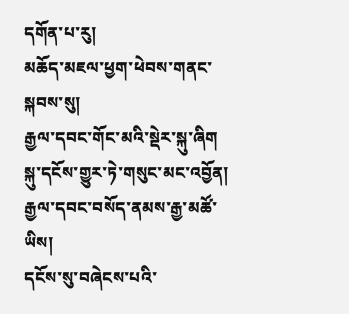དགོན་པ་རུ།
མཆོད་མཇལ་ཕྱག་ཕེབས་གནང་སྐབས་སུ།
རྒྱལ་དབང་གོང་མའི་སྡེར་སྐུ་ཞིག
སྐུ་དངོས་གྱུར་ཏེ་གསུང་མང་འབྱོན།
རྒྱལ་དབང་བསོད་ནམས་རྒྱ་མཚོ་ཡིས།
དངོས་སུ་བཞེངས་པའི་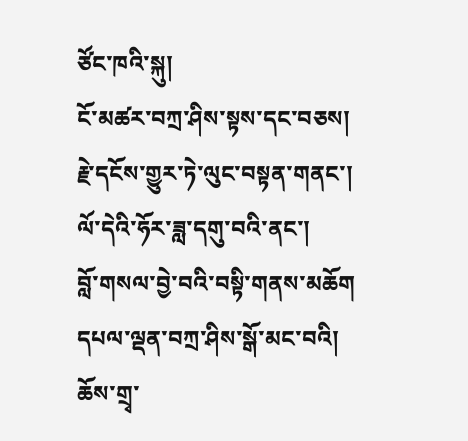ཙོང་ཁའི་སྐུ།
ངོ་མཚར་བཀྲ་ཤིས་སྟས་དང་བཅས།
རྗེ་དངོས་གྱུར་ཏེ་ལུང་བསྟན་གནང་།
ལོ་དེའི་ཧོར་ཟླ་དགུ་བའི་ནང་།
བློ་གསལ་བྱེ་བའི་བསྟི་གནས་མཆོག
དཔལ་ལྡན་བཀྲ་ཤིས་སྒོ་མང་བའི།
ཆོས་གྲྭ་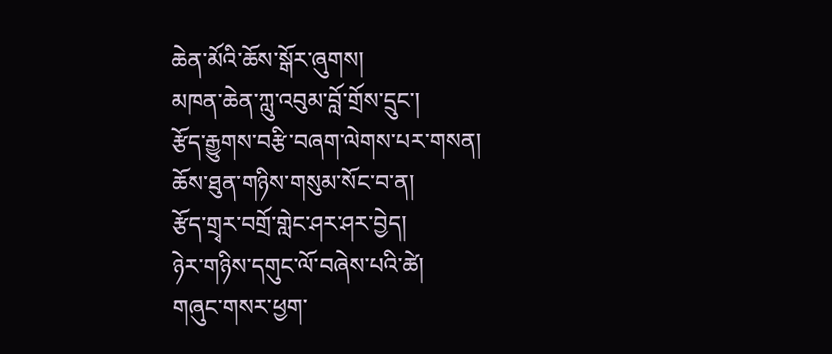ཆེན་མོའི་ཆོས་སྒོར་ཞུགས།
མཁན་ཆེན་ཀླུ་འབུམ་བློ་གྲོས་དྲུང་།
རྩོད་རྒྱུགས་བརྩི་བཞག་ལེགས་པར་གསན།
ཆོས་ཐུན་གཉིས་གསུམ་སོང་བ་ན།
རྩོད་གྲྭར་བགྲོ་གླེང་ཤར་ཤར་བྱེད།
ཉེར་གཉིས་དགུང་ལོ་བཞེས་པའི་ཚེ།
གཞུང་གསར་ཕྱག་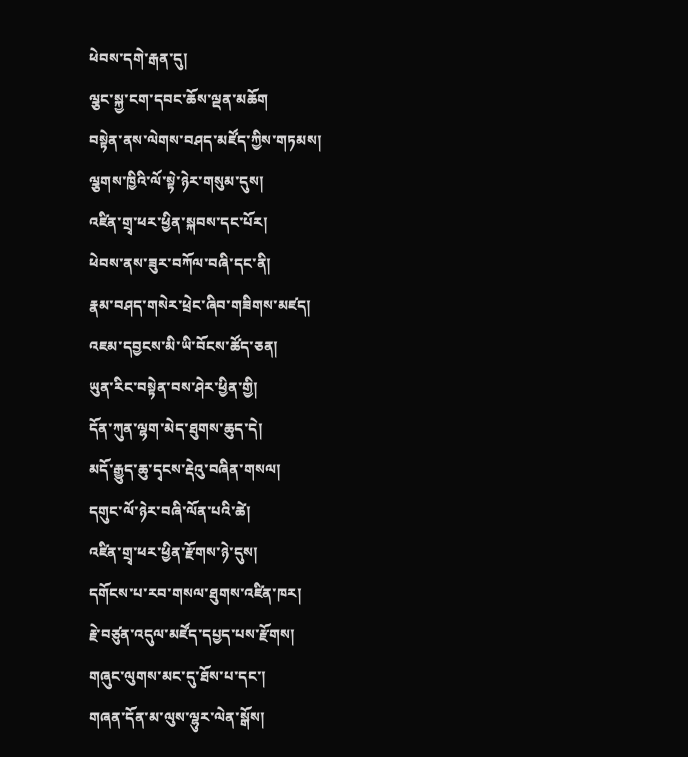ཕེབས་དགེ་རྒན་དུ།
ལྕང་སྐྱ་ངག་དབང་ཆོས་ལྡན་མཆོག
བསྟེན་ནས་ལེགས་བཤད་མཛོད་ཀྱིས་གཏམས།
ལྕགས་ཁྱིའི་ལོ་སྟེ་ཉེར་གསུམ་དུས།
འཛིན་གྲྭ་ཕར་ཕྱིན་སྐབས་དང་པོར།
ཕེབས་ནས་ཟུར་བཀོལ་བཞི་དང་ནི།
རྣམ་བཤད་གསེར་ཕྲེང་ཞིབ་གཟིགས་མཛད།
འཇམ་དབྱངས་མི་ཡི་བོངས་ཚོད་ཅན།
ཡུན་རིང་བསྟེན་བས་ཤེར་ཕྱིན་གྱི།
དོན་ཀུན་ལྷག་མེད་ཐུགས་ཆུད་དེ།
མདོ་རྒྱུད་ཆུ་དྭངས་རྡེའུ་བཞིན་གསལ།
དགུང་ལོ་ཉེར་བཞི་ལོན་པའི་ཚེ།
འཛིན་གྲྭ་ཕར་ཕྱིན་རྫོགས་ཉེ་དུས།
དགོངས་པ་རབ་གསལ་ཐུགས་འཛིན་ཁར།
རྗེ་བཙུན་འདུལ་མཛོད་དཔྱད་པས་རྫོགས།
གཞུང་ལུགས་མང་དུ་ཐོས་པ་དང་།
གཞན་དོན་མ་ལུས་ལྷུར་ལེན་སྒོས།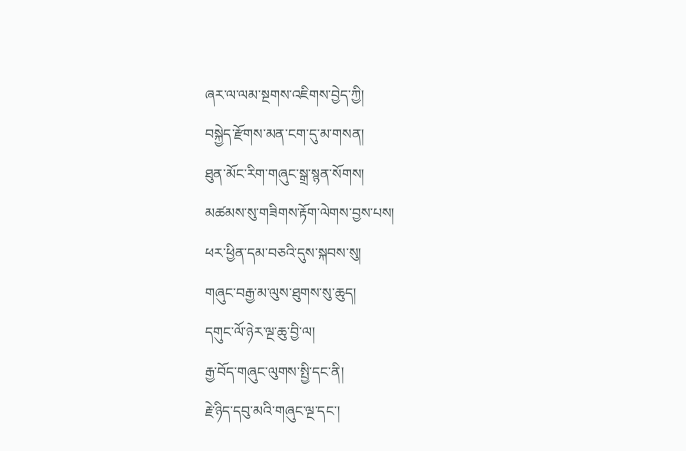ཞར་ལ་ལམ་སྔགས་འཇིགས་བྱེད་ཀྱི།
བསྐྱེད་རྫོགས་མན་ངག་དུ་མ་གསན།
ཐུན་མོང་རིག་གཞུང་སྒྲ་སྙན་སོགས།
མཚམས་སུ་གཟིགས་རྟོག་ལེགས་བྱས་པས།
ཕར་ཕྱིན་དམ་བཅའི་དུས་སྐབས་སུ།
གཞུང་བརྒྱ་མ་ལུས་ཐུགས་སུ་ཆུད།
དགུང་ལོ་ཉེར་ལྔ་ཆུ་བྱི་ལ།
རྒྱ་བོད་གཞུང་ལུགས་སྤྱི་དང་ནི།
རྗེ་ཉིད་དབུ་མའི་གཞུང་ལྔ་དང་།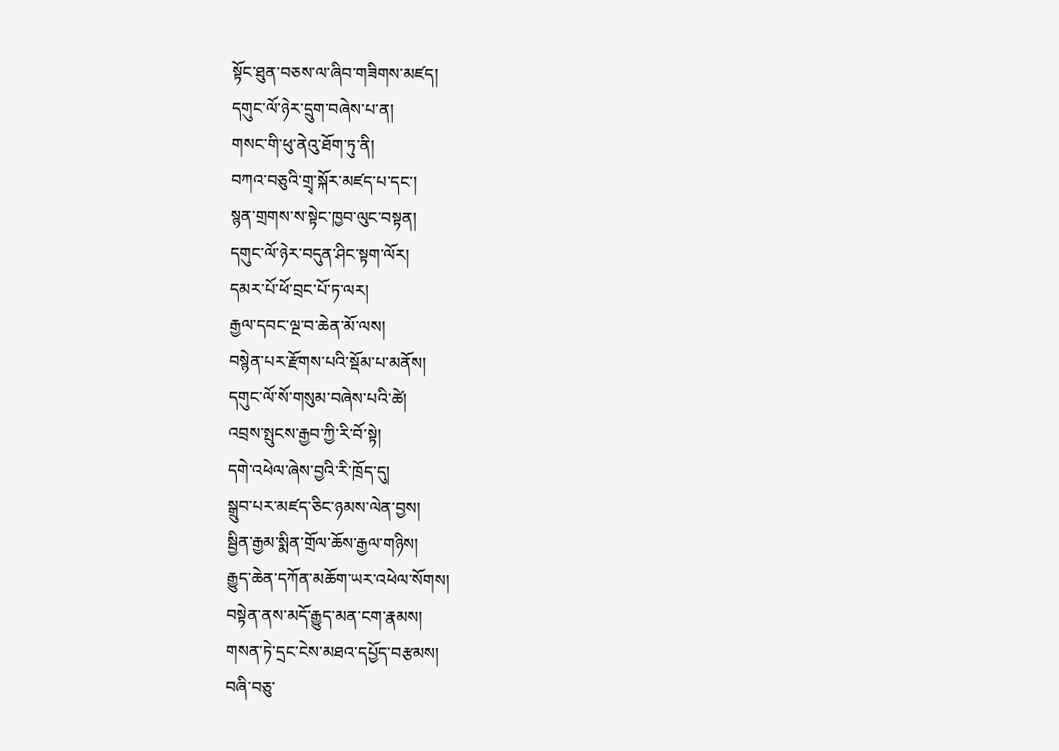སྟོང་ཐུན་བཅས་ལ་ཞིབ་གཟིགས་མཛད།
དགུང་ལོ་ཉེར་དྲུག་བཞེས་པ་ན།
གསང་གི་ཕུ་ནེའུ་ཐོག་ཏུ་ནི།
བཀའ་བཅུའི་གྲྭ་སྐོར་མཛད་པ་དང་།
སྙན་གྲགས་ས་སྟེང་ཁྱབ་ལུང་བསྟན།
དགུང་ལོ་ཉེར་བདུན་ཤིང་སྟག་ལོར།
དམར་པོ་ཕོ་བྲང་པོ་ཏ་ལར།
རྒྱལ་དབང་ལྔ་བ་ཆེན་མོ་ལས།
བསྙེན་པར་རྫོགས་པའི་སྡོམ་པ་མནོས།
དགུང་ལོ་སོ་གསུམ་བཞེས་པའི་ཚེ།
འབྲས་སྤུངས་རྒྱབ་ཀྱི་རི་བོ་སྟེ།
དགེ་འཕེལ་ཞེས་བྱའི་རི་ཁྲོད་དུ།
སྒྲུབ་པར་མཛད་ཅིང་ཉམས་ལེན་བྱས།
སྦྱིན་རྒྱམ་སྨིན་གྲོལ་ཆོས་རྒྱལ་གཉིས།
རྒྱུད་ཆེན་དཀོན་མཆོག་ཡར་འཕེལ་སོགས།
བསྟེན་ནས་མདོ་རྒྱུད་མན་ངག་རྣམས།
གསན་ཏེ་དྲང་ངེས་མཐའ་དཔྱོད་བརྩམས།
བཞི་བཅུ་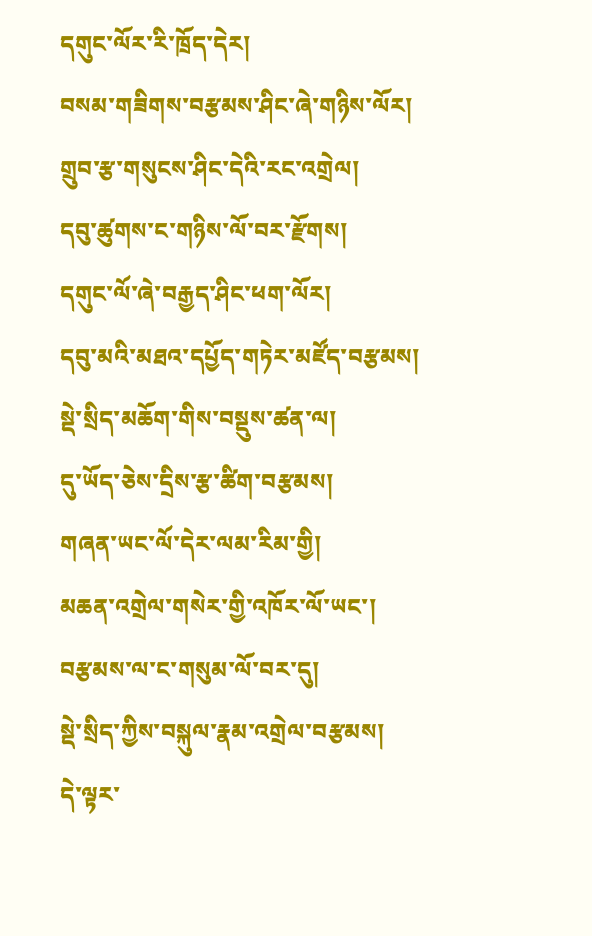དགུང་ལོར་རི་ཁྲོད་དེར།
བསམ་གཟིགས་བརྩམས་ཤིང་ཞེ་གཉིས་ལོར།
གྲུབ་རྩ་གསུངས་ཤིང་དེའི་རང་འགྲེལ།
དབུ་ཚུགས་ང་གཉིས་ལོ་བར་རྫོགས།
དགུང་ལོ་ཞེ་བརྒྱད་ཤིང་ཕག་ལོར།
དབུ་མའི་མཐའ་དཔྱོད་གཏེར་མཛོད་བརྩམས།
སྡེ་སྲིད་མཆོག་གིས་བསྡུས་ཚན་ལ།
དུ་ཡོད་ཅེས་དྲིས་རྩ་ཚིག་བརྩམས།
གཞན་ཡང་ལོ་དེར་ལམ་རིམ་གྱི།
མཆན་འགྲེལ་གསེར་གྱི་འཁོར་ལོ་ཡང་།
བརྩམས་ལ་ང་གསུམ་ལོ་བར་དུ།
སྡེ་སྲིད་ཀྱིས་བསྐུལ་རྣམ་འགྲེལ་བརྩམས།
དེ་ལྟར་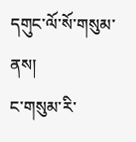དགུང་ལོ་སོ་གསུམ་ནས།
ང་གསུམ་རི་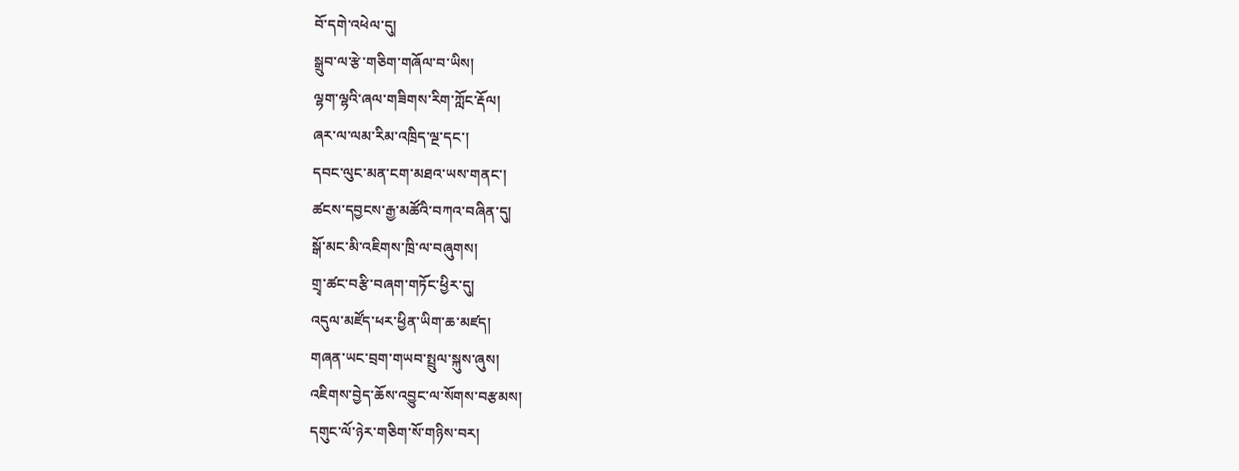བོ་དགེ་འཕེལ་དུ།
སྒྲུབ་ལ་རྩེ་གཅིག་གཞོལ་བ་ཡིས།
ལྷག་ལྷའི་ཞལ་གཟིགས་རིག་ཀློང་རྡོལ།
ཞར་ལ་ལམ་རིམ་འཁྲིད་ལྔ་དང་།
དབང་ལུང་མན་ངག་མཐའ་ཡས་གནང་།
ཚངས་དབྱངས་རྒྱ་མཚོའི་བཀའ་བཞིན་དུ།
སྒོ་མང་མི་འཇིགས་ཁྲི་ལ་བཞུགས།
གྲྭ་ཚང་བརྩི་བཞག་གཏོང་ཕྱིར་དུ།
འདུལ་མཛོད་ཕར་ཕྱིན་ཡིག་ཆ་མཛད།
གཞན་ཡང་བྲག་གཡབ་སྤྲུལ་སྐུས་ཞུས།
འཇིགས་བྱེད་ཆོས་འབྱུང་ལ་སོགས་བརྩམས།
དགུང་ལོ་ཉེར་གཅིག་སོ་གཉིས་བར།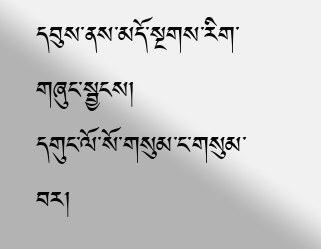དབུས་ནས་མདོ་སྔགས་རིག་གཞུང་སྦྱངས།
དགུང་ལོ་སོ་གསུམ་ང་གསུམ་བར།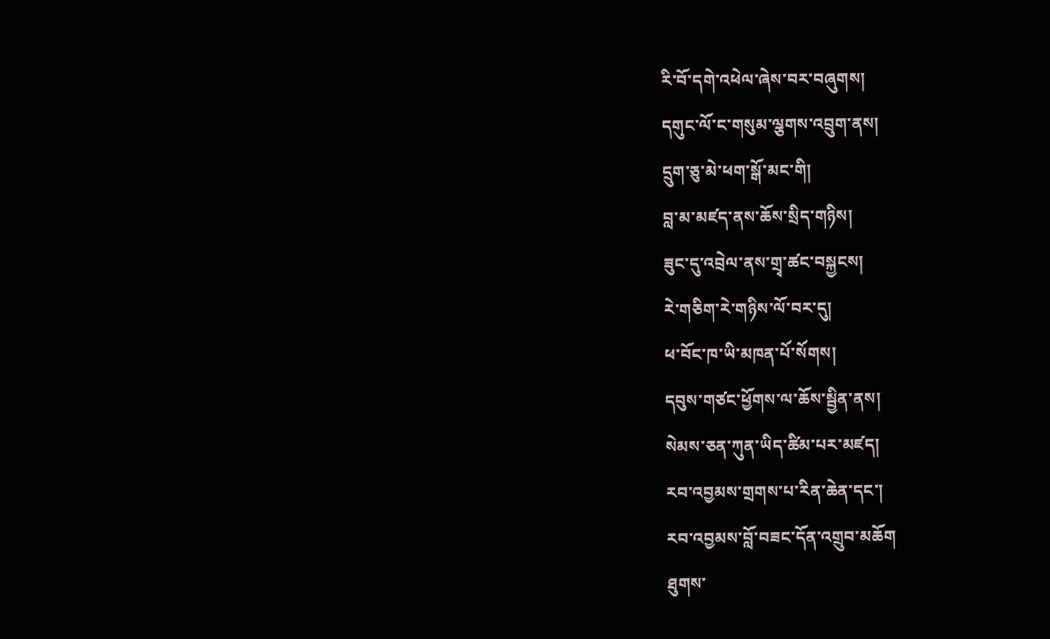རི་བོ་དགེ་འཕེལ་ཞེས་བར་བཞུགས།
དགུང་ལོ་ང་གསུམ་ལྕགས་འབྲུག་ནས།
དྲུག་ཅུ་མེ་ཕག་སྒོ་མང་གི།
བླ་མ་མཛད་ནས་ཆོས་སྲིད་གཉིས།
ཟུང་དུ་འབྲེལ་ནས་གྲྭ་ཚང་བསྐྱངས།
རེ་གཅིག་རེ་གཉིས་ལོ་བར་དུ།
ཕ་བོང་ཁ་ཡི་མཁན་པོ་སོགས།
དབུས་གཙང་ཕྱོགས་ལ་ཆོས་སྦྱིན་ནས།
སེམས་ཅན་ཀུན་ཡིད་ཚིམ་པར་མཛད།
རབ་འབྱམས་གྲགས་པ་རིན་ཆེན་དང་།
རབ་འབྱམས་བློ་བཟང་དོན་འགྲུབ་མཆོག
ཐུགས་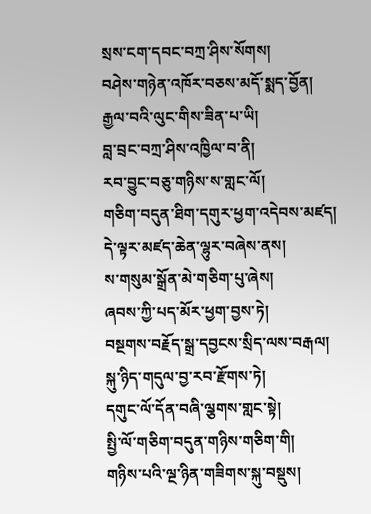སྲས་ངག་དབང་བཀྲ་ཤིས་སོགས།
བཤེས་གཉེན་འཁོར་བཅས་མདོ་སྨད་བྱོན།
རྒྱལ་བའི་ལུང་གིས་ཟིན་པ་ཡི།
བླ་བྲང་བཀྲ་ཤིས་འཁྱིལ་བ་ནི།
རབ་བྱུང་བཅུ་གཉིས་ས་གླང་ལོ།
གཅིག་བདུན་ཐིག་དགུར་ཕྱག་འདེབས་མཛད།
དེ་ལྟར་མཛད་ཆེན་ལྷུར་བཞེས་ནས།
ས་གསུམ་སྒྲོན་མེ་གཅིག་པུ་ཞེས།
ཞབས་ཀྱི་པད་མོར་ཕྱག་བྱས་ཏེ།
བསྔགས་བརྗོད་སྒྲ་དབྱངས་སྲིད་ལས་བརྒལ།
སྐུ་ཉིད་གདུལ་བྱ་རབ་རྫོགས་ཏེ།
དགུང་ལོ་དོན་བཞི་ལྕགས་གླང་སྟེ།
སྤྱི་ལོ་གཅིག་བདུན་གཉིས་གཅིག་གི།
གཉིས་པའི་ལྔ་ཉིན་གཟིགས་སྐུ་བསྡུས།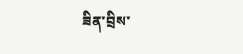ཟིན་བྲིས་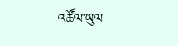འཚོལ་ཡུལ